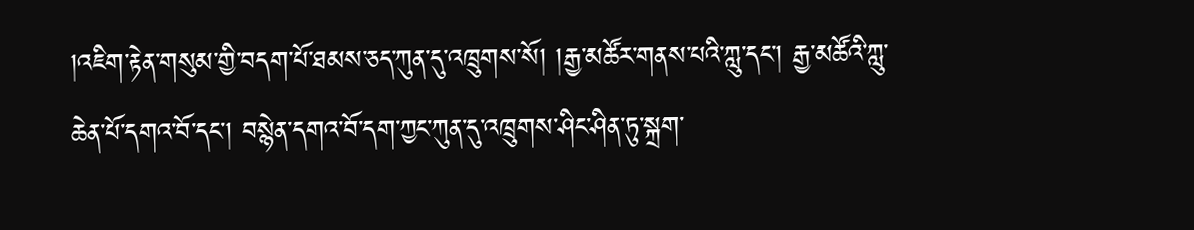།འཇིག་རྟེན་གསུམ་གྱི་བདག་པོ་ཐམས་ཅད་ཀུན་དུ་འཁྲུགས་སོ། །རྒྱ་མཚོར་གནས་པའི་ཀླུ་དང་། རྒྱ་མཚོའི་ཀླུ་ཆེན་པོ་དགའ་བོ་དང་། བསྙེན་དགའ་བོ་དག་ཀྱང་ཀུན་དུ་འཁྲུགས་ཤིང་ཤིན་ཏུ་སྐྲག་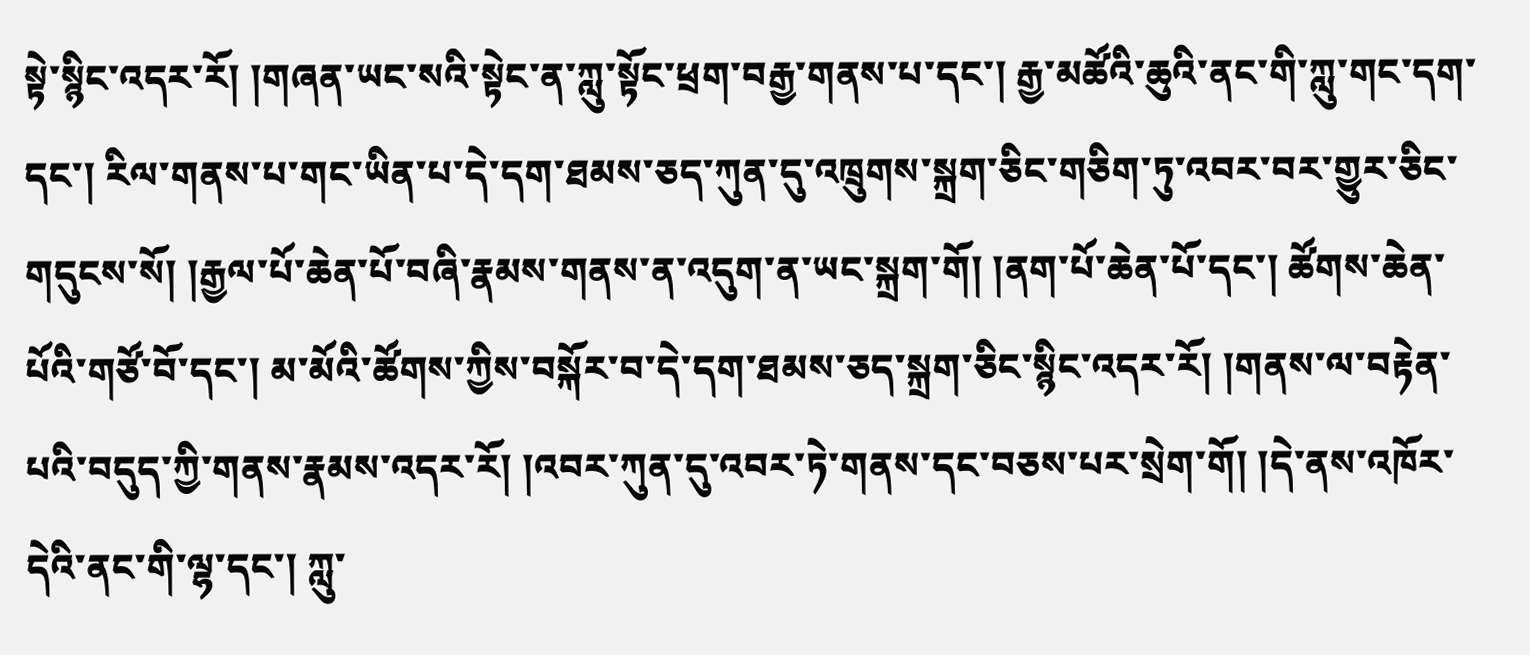སྟེ་སྙིང་འདར་རོ། །གཞན་ཡང་སའི་སྟེང་ན་ཀླུ་སྟོང་ཕྲག་བརྒྱ་གནས་པ་དང་། རྒྱ་མཚོའི་ཆུའི་ནང་གི་ཀླུ་གང་དག་དང་། རིལ་གནས་པ་གང་ཡིན་པ་དེ་དག་ཐམས་ཅད་ཀུན་དུ་འཁྲུགས་སྐྲག་ཅིང་གཅིག་ཏུ་འབར་བར་གྱུར་ཅིང་གདུངས་སོ། །རྒྱལ་པོ་ཆེན་པོ་བཞི་རྣམས་གནས་ན་འདུག་ན་ཡང་སྐྲག་གོ། །ནག་པོ་ཆེན་པོ་དང་། ཚོགས་ཆེན་པོའི་གཙོ་བོ་དང་། མ་མོའི་ཚོགས་ཀྱིས་བསྐོར་བ་དེ་དག་ཐམས་ཅད་སྐྲག་ཅིང་སྙིང་འདར་རོ། །གནས་ལ་བརྟེན་པའི་བདུད་ཀྱི་གནས་རྣམས་འདར་རོ། །འབར་ཀུན་དུ་འབར་ཏེ་གནས་དང་བཅས་པར་སྲེག་གོ། །དེ་ནས་འཁོར་དེའི་ནང་གི་ལྷ་དང་། ཀླུ་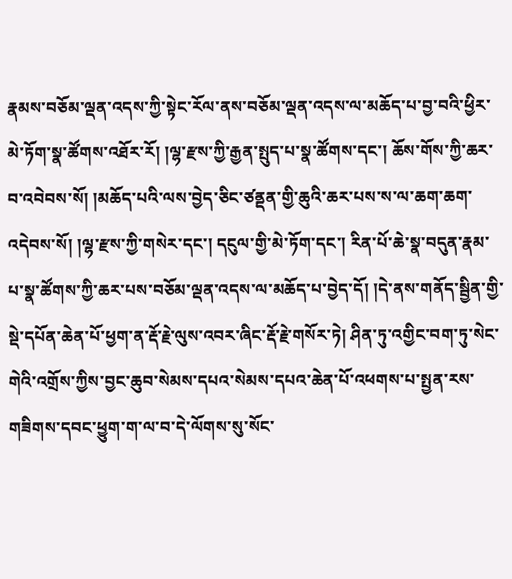རྣམས་བཅོམ་ལྡན་འདས་ཀྱི་སྟེང་རོལ་ནས་བཅོམ་ལྡན་འདས་ལ་མཆོད་པ་བྱ་བའི་ཕྱིར་མེ་ཏོག་སྣ་ཚོགས་འཐོར་རོ། །ལྷ་རྫས་ཀྱི་རྒྱན་སྤུད་པ་སྣ་ཚོགས་དང་། ཆོས་གོས་ཀྱི་ཆར་བ་འབེབས་སོ། །མཆོད་པའི་ལས་བྱེད་ཅིང་ཙནྡན་གྱི་ཆུའི་ཆར་པས་ས་ལ་ཆག་ཆག་འདེབས་སོ། །ལྷ་རྫས་ཀྱི་གསེར་དང་། དངུལ་གྱི་མེ་ཏོག་དང་། རིན་པོ་ཆེ་སྣ་བདུན་རྣམ་པ་སྣ་ཚོགས་ཀྱི་ཆར་པས་བཅོམ་ལྡན་འདས་ལ་མཆོད་པ་བྱེད་དོ། །དེ་ནས་གནོད་སྦྱིན་གྱི་སྡེ་དཔོན་ཆེན་པོ་ཕྱག་ན་རྡོ་རྗེ་ལུས་འབར་ཞིང་རྡོ་རྗེ་གསོར་ཏེ། ཤིན་ཏུ་འགྱིང་བག་ཏུ་སེང་གེའི་འགྲོས་ཀྱིས་བྱང་ཆུབ་སེམས་དཔའ་སེམས་དཔའ་ཆེན་པོ་འཕགས་པ་སྤྱན་རས་གཟིགས་དབང་ཕྱུག་ག་ལ་བ་དེ་ལོགས་སུ་སོང་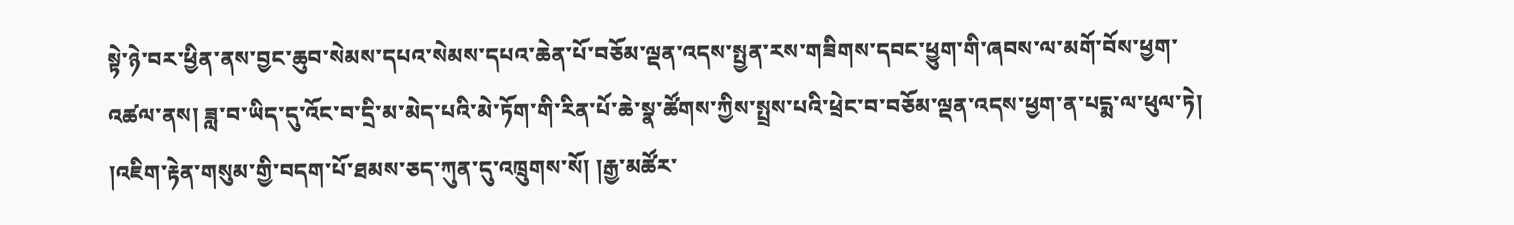སྟེ་ཉེ་བར་ཕྱིན་ནས་བྱང་ཆུབ་སེམས་དཔའ་སེམས་དཔའ་ཆེན་པོ་བཅོམ་ལྡན་འདས་སྤྱན་རས་གཟིགས་དབང་ཕྱུག་གི་ཞབས་ལ་མགོ་བོས་ཕྱག་འཚལ་ནས། ཟླ་བ་ཡིད་དུ་འོང་བ་དྲི་མ་མེད་པའི་མེ་ཏོག་གི་རིན་པོ་ཆེ་སྣ་ཚོགས་ཀྱིས་སྤྲས་པའི་ཕྲེང་བ་བཅོམ་ལྡན་འདས་ཕྱག་ན་པདྨ་ལ་ཕུལ་ཏེ།
།འཇིག་རྟེན་གསུམ་གྱི་བདག་པོ་ཐམས་ཅད་ཀུན་དུ་འཁྲུགས་སོ། །རྒྱ་མཚོར་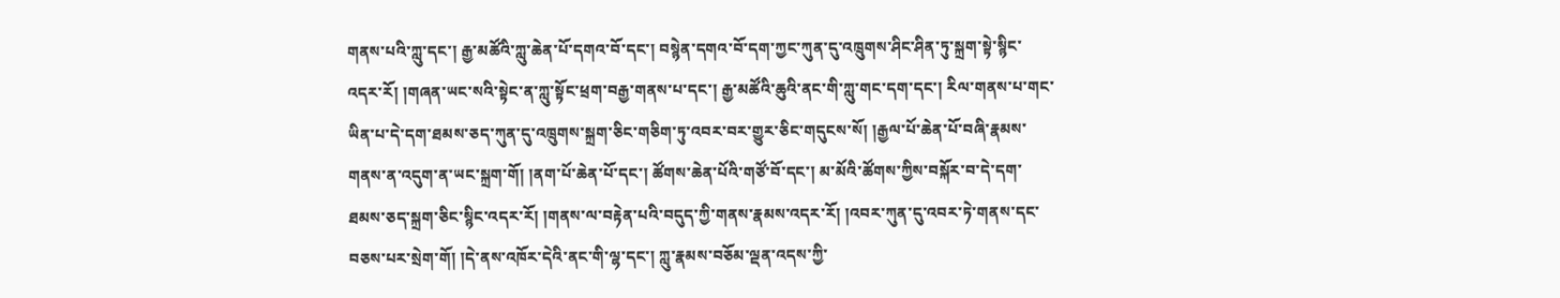གནས་པའི་ཀླུ་དང་། རྒྱ་མཚོའི་ཀླུ་ཆེན་པོ་དགའ་བོ་དང་། བསྙེན་དགའ་བོ་དག་ཀྱང་ཀུན་དུ་འཁྲུགས་ཤིང་ཤིན་ཏུ་སྐྲག་སྟེ་སྙིང་འདར་རོ། །གཞན་ཡང་སའི་སྟེང་ན་ཀླུ་སྟོང་ཕྲག་བརྒྱ་གནས་པ་དང་། རྒྱ་མཚོའི་ཆུའི་ནང་གི་ཀླུ་གང་དག་དང་། རིལ་གནས་པ་གང་ཡིན་པ་དེ་དག་ཐམས་ཅད་ཀུན་དུ་འཁྲུགས་སྐྲག་ཅིང་གཅིག་ཏུ་འབར་བར་གྱུར་ཅིང་གདུངས་སོ། །རྒྱལ་པོ་ཆེན་པོ་བཞི་རྣམས་གནས་ན་འདུག་ན་ཡང་སྐྲག་གོ། །ནག་པོ་ཆེན་པོ་དང་། ཚོགས་ཆེན་པོའི་གཙོ་བོ་དང་། མ་མོའི་ཚོགས་ཀྱིས་བསྐོར་བ་དེ་དག་ཐམས་ཅད་སྐྲག་ཅིང་སྙིང་འདར་རོ། །གནས་ལ་བརྟེན་པའི་བདུད་ཀྱི་གནས་རྣམས་འདར་རོ། །འབར་ཀུན་དུ་འབར་ཏེ་གནས་དང་བཅས་པར་སྲེག་གོ། །དེ་ནས་འཁོར་དེའི་ནང་གི་ལྷ་དང་། ཀླུ་རྣམས་བཅོམ་ལྡན་འདས་ཀྱི་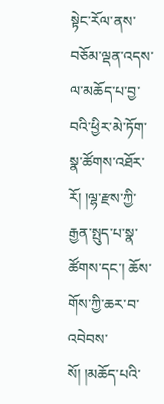སྟེང་རོལ་ནས་བཅོམ་ལྡན་འདས་ལ་མཆོད་པ་བྱ་བའི་ཕྱིར་མེ་ཏོག་སྣ་ཚོགས་འཐོར་རོ། །ལྷ་རྫས་ཀྱི་རྒྱན་སྤུད་པ་སྣ་ཚོགས་དང་། ཆོས་གོས་ཀྱི་ཆར་བ་འབེབས་སོ། །མཆོད་པའི་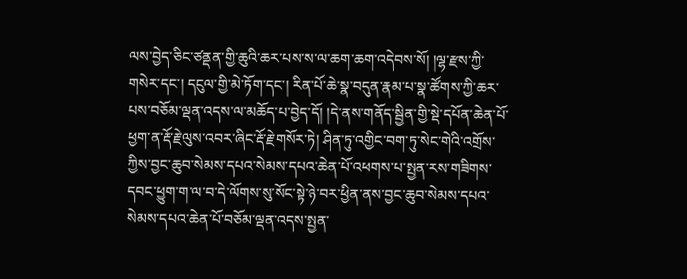ལས་བྱེད་ཅིང་ཙནྡན་གྱི་ཆུའི་ཆར་པས་ས་ལ་ཆག་ཆག་འདེབས་སོ། །ལྷ་རྫས་ཀྱི་གསེར་དང་། དངུལ་གྱི་མེ་ཏོག་དང་། རིན་པོ་ཆེ་སྣ་བདུན་རྣམ་པ་སྣ་ཚོགས་ཀྱི་ཆར་པས་བཅོམ་ལྡན་འདས་ལ་མཆོད་པ་བྱེད་དོ། །དེ་ནས་གནོད་སྦྱིན་གྱི་སྡེ་དཔོན་ཆེན་པོ་ཕྱག་ན་རྡོ་རྗེ་ལུས་འབར་ཞིང་རྡོ་རྗེ་གསོར་ཏེ། ཤིན་ཏུ་འགྱིང་བག་ཏུ་སེང་གེའི་འགྲོས་ཀྱིས་བྱང་ཆུབ་སེམས་དཔའ་སེམས་དཔའ་ཆེན་པོ་འཕགས་པ་སྤྱན་རས་གཟིགས་དབང་ཕྱུག་ག་ལ་བ་དེ་ལོགས་སུ་སོང་སྟེ་ཉེ་བར་ཕྱིན་ནས་བྱང་ཆུབ་སེམས་དཔའ་སེམས་དཔའ་ཆེན་པོ་བཅོམ་ལྡན་འདས་སྤྱན་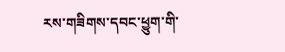རས་གཟིགས་དབང་ཕྱུག་གི་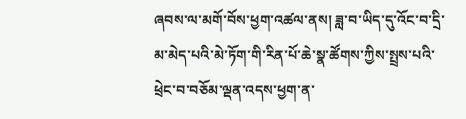ཞབས་ལ་མགོ་བོས་ཕྱག་འཚལ་ནས། ཟླ་བ་ཡིད་དུ་འོང་བ་དྲི་མ་མེད་པའི་མེ་ཏོག་གི་རིན་པོ་ཆེ་སྣ་ཚོགས་ཀྱིས་སྤྲས་པའི་ཕྲེང་བ་བཅོམ་ལྡན་འདས་ཕྱག་ན་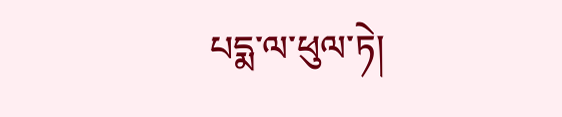པདྨ་ལ་ཕུལ་ཏེ།